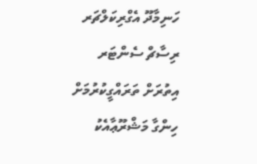ހަނިމާދޫ އެގްރިކަލްޗަރ ރިސާޗް ސެންޓަރ އިތުރަށް ތަރައްގީކުރުމަށް ހިންގާ މަޝްރޫޢާއެކު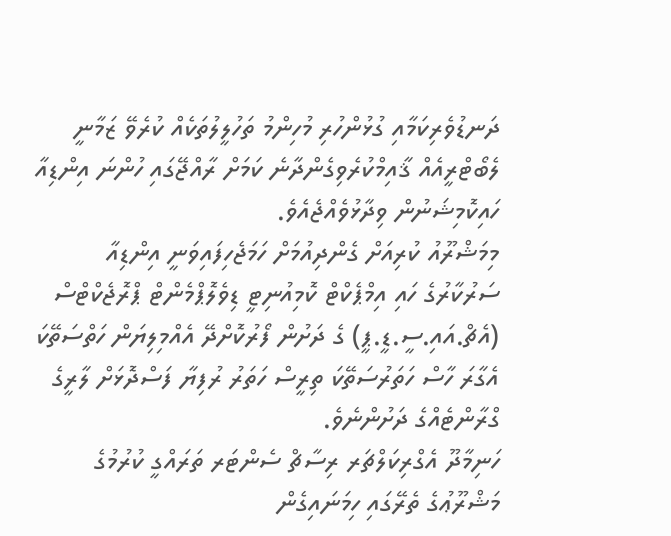ދަނޑުވެރިކަމާއި ގުޅުންހުރި މުހިންމު ތަހުލީލުތަކެއް ކުރެވޭ ޒަމާނީ ލެބޯޓްރީއެއް ޤާއިމްކުރެވިގެންދާނެ ކަމަށް ރާއްޖޭގައި ހުންނަ އިންޑިއާ ހައިކޮމިޝަނުން ވިދާޅުވެއްޖެއެވެ.
މިމަޝްރޫއު ކުރިއަށް ގެންދިއުމަށް ހަމަޖެހިފައިވަނީ އިންޑިއާ ސަރުކާރުގެ ހައި އިމްޕެކްޓް ކޮމިއުނިޓީ ޑިވެލޮޕްމެންޓް ޕްރޮޖެކްޓްސް (އެޗް.އައި.ސީ.ޑީ.ޕީ) ގެ ދަށުން ފޯރުކޮށްދޭ އެއްމިލިޔަން ހަތްސަތޭކަ އެގާރަ ހާސް ހަތަރުސަތޭކަ ތިރީސް ހަތަރު ރުފިޔާ ފަސްދޮޅަށް ލާރީގެ ގްރާންޓެއްގެ ދަށުންނެވެ.
ހަނިމާދޫ އެގްރިކަލްޗަރ ރިސާޗް ސެންޓަރ ތަރައްގީ ކުރުމުގެ މަޝްރޫޢުގެ ތެރޭގައި ހިމަނައިގެން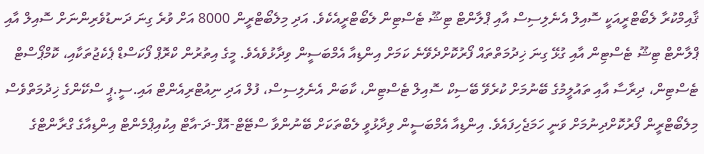ޤާއިމްކުރާ ލެބޯޓްރީއަކީ ސޮއިލް އެނެލިސިސް އާއި ޕްލާންޓް ޓިޝޫ ޓެސްޓިން ލެބޯޓްރީއެކެވެ. އަދި މިލެބޯޓްރީން 8000 އަށް ވުރެ ގިނަ ދަނޑުވެރިންނަށް ސޮއިލް އާއި ޕްލާންޓް ޓިޝޫ ޓެސްޓިން އާއި ގުޅޭ ގިނަ ޚިދުމަތްތައް ފޯރުކޮށްދެވޭނެ ކަމަށް އިންޑިއާ އެމްބަސީން ވިދާޅުވެއެވެ. މީގެ އިތުރުން ކްރޮޕް ފޯކަސްޑް ޕެކެޖުތަކާއި، ކޮމްޕޯސްޓް ޓެސްޓިން، ދިރާސާ އާއި ތައުލީމުގެ ބޭނުމަށް ކުރެވޭ ބޭސިކް ސޮއިލް ޓެސްޓިން، ކާބަން އެނެލިސިސް، ފުލް އަދި ނިއުޓްރިއެންޓް އައި.ސީ.ޕީ ސްކޭންގެ ޚިދުމަތްވެސް މިލެބޯޓްރީން ފޯރުކޮށްދިނުމަށް ވަނީ ހަމަޖެހިފައެވެ. އިންޑިއާ އެމްބަސީން ވިދާޅުވީ ލެބްތަކަށް ބޭނުންވާ ސްޓޭޓް-އޮފް-ދަ-އާޓް އިކުއިޕްމެންޓް އިންޑިއާގެ ގްރާންޓްގެ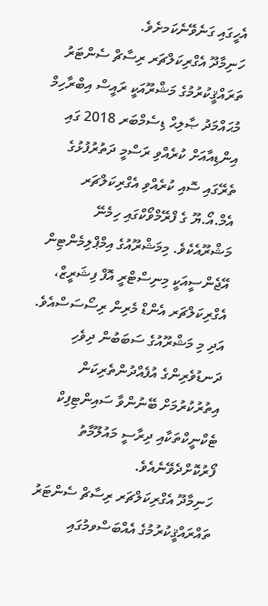އެހީގައި ގަނެވޭނެކަމށެވެ.
ހަނިމާދޫ އެގްރިކަލްޗަރ ރިސާޗް ސެންޓަރު ތަރައްޤީކުރުމުގެ މަޝްރޫއަކީ ރައީސް އިބްރާހިމް މުޙައްމަދު ޞާލިޙް ޑިސެމްބަރ 2018 ގައި އިންޑިއާއަށް ކުރެއްވި ރަސްމީ ދަތުރުފުޅުގެ ތެރޭގައި ސޮއި ކުރެއްވި އެގްރިކަލްޗަރ އެމް.އޯ.ޔޫ ގެ ފްރޭމްވޯކްގައި ހިމެނޭ މަޝްރޫއެކެވެ. މިމަޝްރޫއުގެ އިމްޕްލިމެންޓިން އޭޖެންސީއަކީ މިނިސްޓްރީ އޮފް ފިޝަރީޒް، އެގްރިކަލްޗަރ އެންޑް މެރިން ރިސޯސަސްއެވެ. އަދި މި މަޝްރޫއުގެ ސަބަބުން ދިވެހި ދަނޑުވެރިންގެ އުފެއްދުންތެރިކަން އިތުރުކުރުމަށް ބޭނުންވާ ސައިންޓިފިކް ޓެކްނީކްތަކާއި ދިރާސީ މައުލޫމާތު ފޯރުކޮށްދެވޭނެއެވެ.
ހަނިމާދޫ އެގްރިކަލްޗަރ ރިސާޗް ސެންޓަރު ތައްރައްޤީކުރުމުގެ އެއްބަސްވމުގައި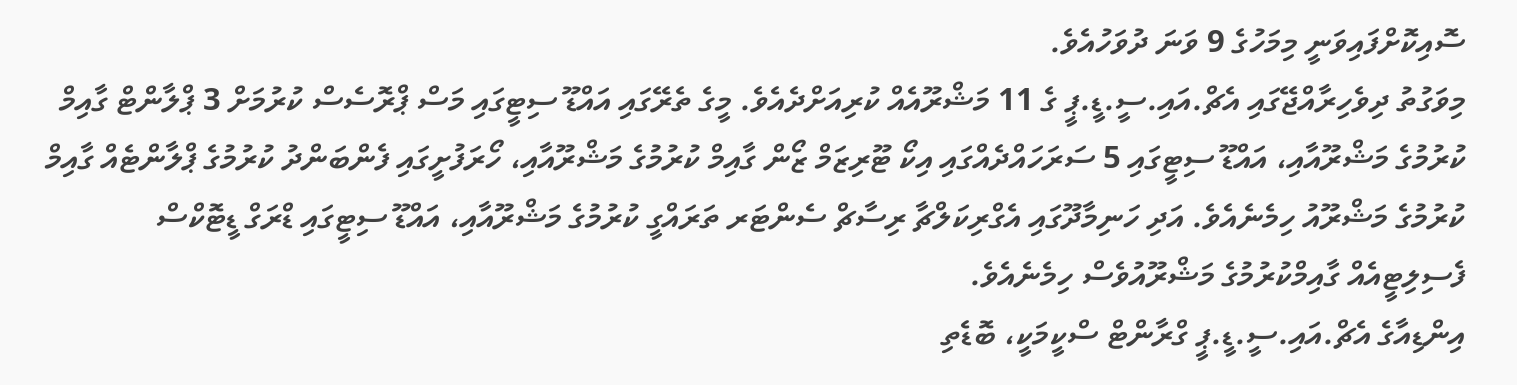ސޮއިކޮށްފައިވަނީ މިމަހުގެ 9 ވަނަ ދުވަހުއެވެ.
މިވަގުތު ދިވެހިރާއްޖޭގައި އެޗް.އައި.ސީ.ޑީ.ޕީ ގެ 11 މަޝްރޫއެއް ކުރިއަށްދެއެވެ. މީގެ ތެރޭގައި އައްޑޫ ސިޓީގައި މަސް ޕްރޮސެސް ކުރުމަށް 3 ޕްލާންޓް ގާއިމް ކުރުމުގެ މަޝްރޫއާއި، އައްޑޫ ސިޓީގައި 5 ސަރަހައްދެއްގައި އިކޯ ޓޫރިޒަމް ޒޯން ގާއިމް ކުރުމުގެ މަޝްރޫއާއި، ހޯރަފުށީގައި ފެންބަންދު ކުރުމުގެ ޕްލާންޓެއް ގާއިމް ކުރުމުގެ މަޝްރޫއު ހިމެނެއެވެ. އަދި ހަނިމާދޫގައި އެގްރިކަލްޗާ ރިސާޗް ސެންޓަރ ތަރައްގީ ކުރުމުގެ މަޝްރޫއާއި، އައްޑޫ ސިޓީގައި ޑްރަގް ޑީޓޮކްސް ފެސިލިޓީއެއް ގާއިމްކުރުމުގެ މަޝްރޫއުވެސް ހިމެނެއެވެ.
އިންޑިއާގެ އެޗް.އައި.ސީ.ޑީ.ޕީ ގްރާންޓް ސްކީމަކީ، ބޮޑެތި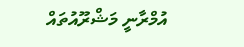އުމްރާނީ މަޝްރޫއުތައް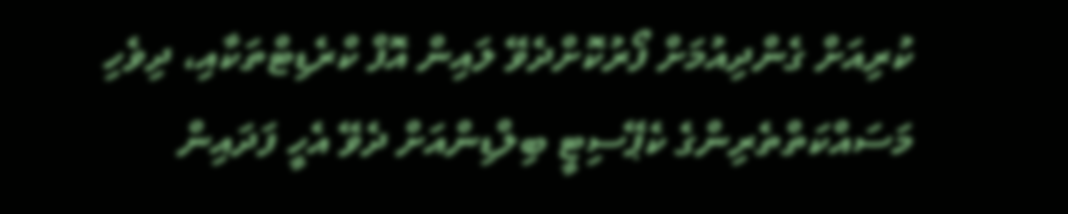ކުރިއަށް ގެންދިއުމަށް ފޯރުކޮށްދެވޭ ލައިން އޮފް ކްރެޑިޓްތަކާއި، ދިވެހި މަސައްކަތްތެރިންގެ ކެޕޭސިޓީ ބިލްޑިންއަށް ދެވޭ އެހީ ފަދައިން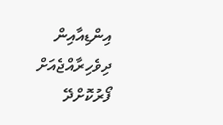އިންޑިއާއިން ދިވެހިރާއްޖެއަށް ފޯރުކޮށްދޭ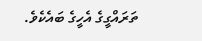ތަރައްގީގެ އެހީގެ ބައެކެވެ.